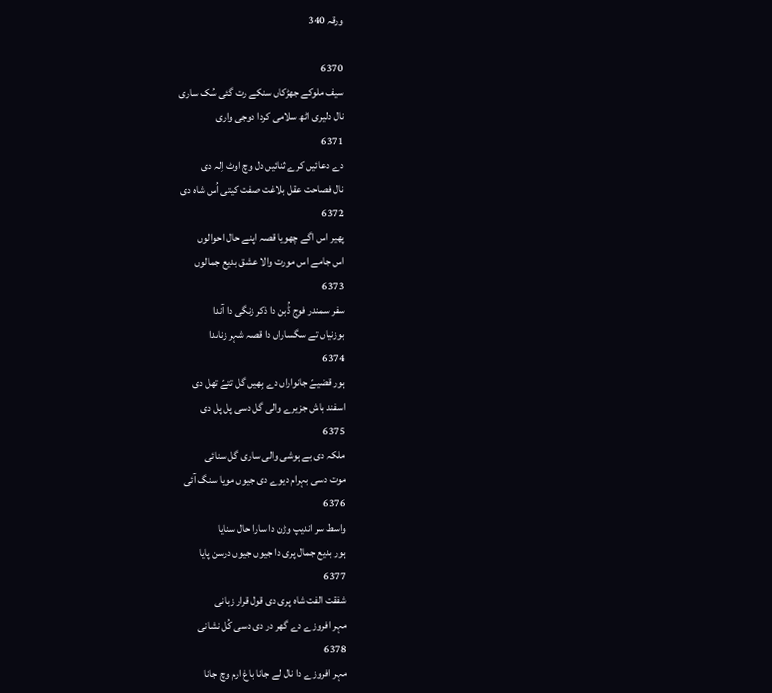ورقہ 340

6370
سیف ملوکے جھڑکاں سنکے رت گئی سُک ساری
نال دلیری اٹھ سلامی کردا دوجی واری
6371
دے دعائیں کرے ثنائیں دل وچ اوٹ اِلہ دی
نال فصاحت عقل بلاغت صفت کیتی اُس شاہ دی
6372
پھیر اس اگے چھویا قصہ اپنے حال احوالوں
اس جامے اس مورت والا عشق بدیع جمالوں
6373
سفر سمندر فوج ڈُبن دا ذکر زنگی دا آندا
بوزنیاں تے سگساراں دا قصہ شہر زناںدا
6374
ہور قضیےّ جانواراں دے بِھیں گل تتےّ تھل دی
اسفند باش جزیرے والی گل دسی پل پل دی
6375
ملکہ دی بے ہوشی والی ساری گل سنائی
موت دسی بہرام دیوے دی جیوں مویا سنگ آئی
6376
واسط سر اندیپ وڑن دا سارا حال سنایا
ہور بدیع جمال پری دا جیوں جیوں درسن پایا
6377
شفقت الفت شاہ پری دی قول قرار زبانی
مہر افروزے دے گھر در دی دسی کُل نشانی
6378
مہر افروزے دا نال لے جانا باغ ارم وچ جانا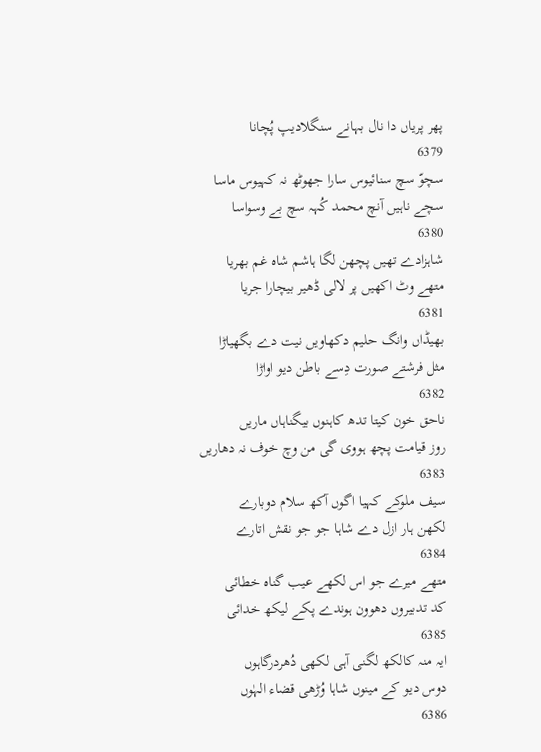پھر پریاں دا نال بہانے سنگلادیپ پُچانا
6379
سچوّ سچ سنائیوس سارا جھوٹھ نہ کہیوس ماسا
سچے ناہیں آنچ محمد کُہہ سچ بے وسواسا
6380
شاہزادے تھیں پچھن لگا ہاشم شاہ غم بھریا
متھے وٹ اکھیں پر لالی ڈھیر بیچارا جریا
6381
بھیڈاں وانگ حلیم دکھاویں نیت دے بگھیاڑا
مثل فرشتے صورت دِسے باطن دیو اواڑا
6382
ناحق خون کیتا تدھ کاہنوں بیگناہاں ماریں
روز قیامت پچھ ہووی گی من وچ خوف نہ دھاریں
6383
سیف ملوکے کہیا اگوں آکھ سلام دوبارے
لکھن ہار ازل دے شاہا جو جو نقش اتارے
6384
متھے میرے جو اس لکھے عیب گناہ خطائی
کد تدبیروں دھوون ہوندے پکے لیکھ خدائی
6385
ایہ منہ کالکھ لگنی آہی لکھی دُھردرگاہوں
دوس دیو کے مینوں شاہا وُڑھی قضاء الہٰوں
6386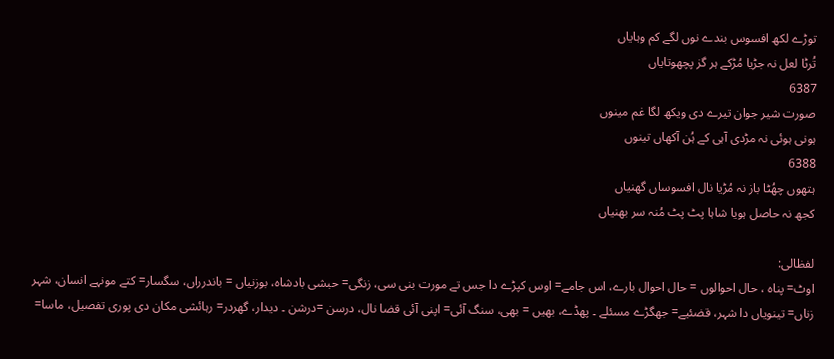توڑے لکھ افسوس بندے نوں لگے کم وہایاں
تُرٹا لعل نہ جڑیا مُڑکے ہر گز پچھوتایاں
6387
صورت شیر جوان تیرے دی ویکھ لگا غم مینوں
ہونی ہوئی نہ مڑدی آہی کے ہُن آکھاں تینوں
6388
ہتھوں چھُٹا باز نہ مُڑیا نال افسوساں گھنیاں
کجھ نہ حاصل ہویا شاہا پٹ پٹ مُنہ سر بھنیاں

لفظالی:
اوٹ= پناہ ، حال احوالوں = حال احوال بارے، اس جامے= اوس کپڑے دا جس تے مورت بنی سی، زنگی= حبشی بادشاہ، بوزنیاں = باندرراں، سگسار= کتے مونہے انسان، شہر زناں= تینویاں دا شہر، قضئیے= جھگڑے مسئلے ۔ پھڈے، بھیں = بھی، سنگ آئی= اپنی آئی قضا نال، درسن =درشن ۔ دیدار، گھردر= رہائشی مکان دی پوری تفصیل، ماسا=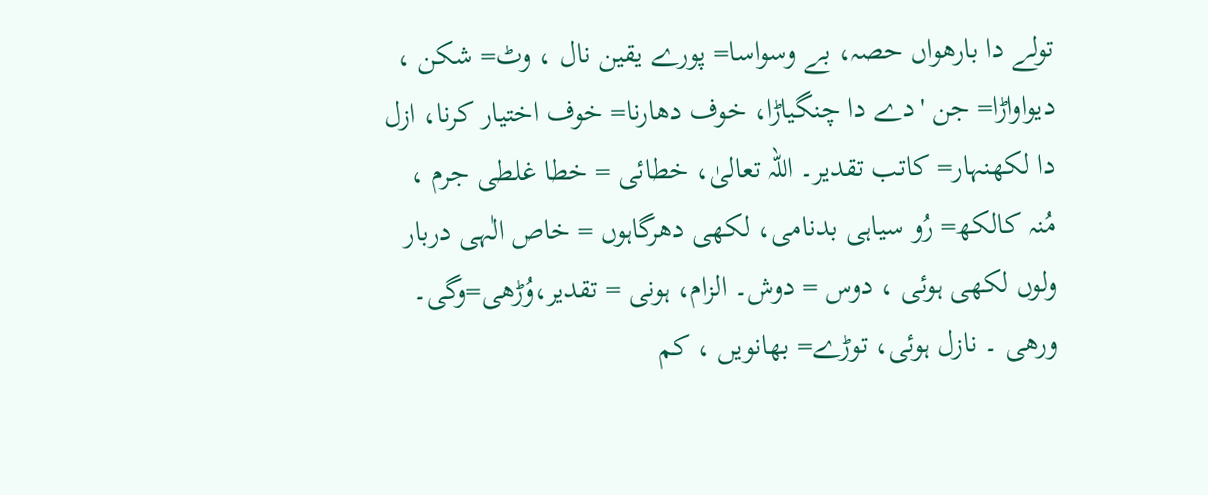تولے دا بارھواں حصہ، بے وسواسا= پورے یقین نال ، وٹ= شکن ، دیواواڑا= جن 'دے دا چنگیاڑا، خوف دھارنا= خوف اختیار کرنا، ازل دا لکھنہار= کاتب تقدیر۔ اللہ تعالیٰ، خطائی = خطا غلطی جرم ، مُنہ کالکھ= رُو سیاہی بدنامی، لکھی دھرگاہوں = خاص الٰہی دربار ولوں لکھی ہوئی ، دوس = دوش۔ الزام، ہونی = تقدیر،وُڑھی=وگی۔ ورھی ۔ نازل ہوئی، توڑے= بھانویں ، کم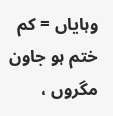وہایاں = کم ختم ہو جاون مگروں ،